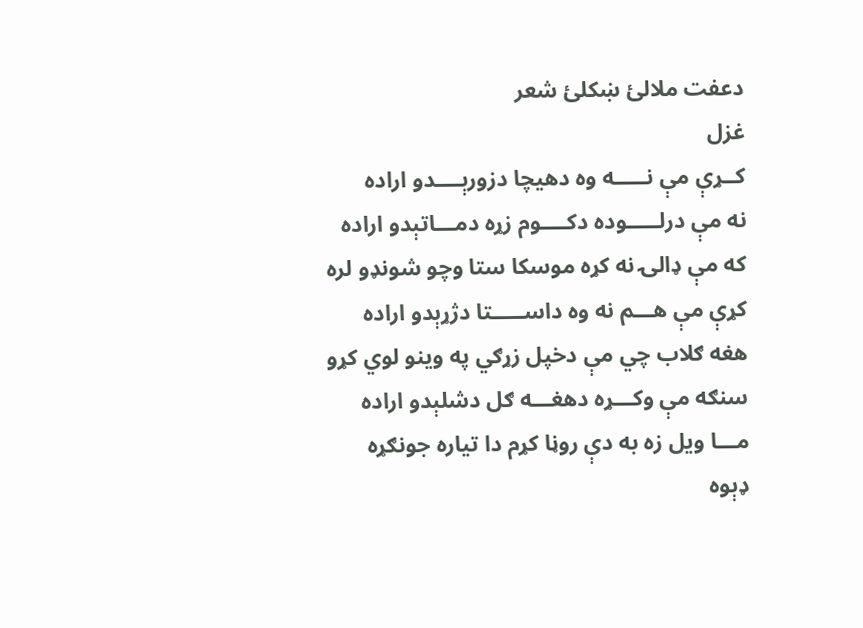دعفت ملالئ ښكلئ شعر
غزل
كــړې مې نـــــه وه دهيچا دزورېــــدو اراده
نه مې درلـــــوده دكــــوم زړه دمـــاتېدو اراده
كه مې ډالۍ نه كړه موسكا ستا وچو شونډو لره
كړې مې هـــم نه وه داســـــتا دژړېدو اراده
هغه ګلاب چي مې دخپل زړګي په وينو لوي كړو
سنګه مې وكـــړه دهغـــه ګل دشلېدو اراده
مـــا ويل زه به دې روڼا كړم دا تياره جونګړه
ډېوه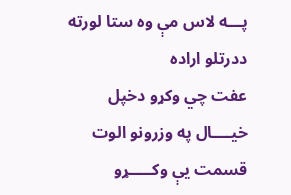پـــه لاس مې وه ستا لورته ددرتلو اراده
عفت چي وكړو دخپل خيــــال په وزرونو الوت
قسمت يې وكـــــړو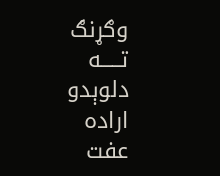وګړنګ تـــــه دلوېدو اراده
عفت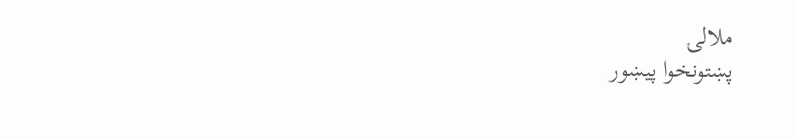ملالۍ
پښتونخوا پيښور